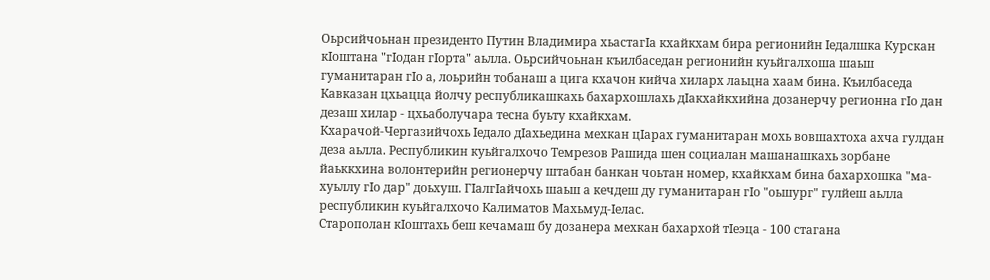Оьрсийчоьнан президенто Путин Владимира хьастагӀа кхайкхам бира регионийн Ӏедалшка Курскан кӀоштана "гӀодан гӀорта" аьлла. Оьрсийчоьнан къилбаседан регионийн куьйгалхоша шаьш гуманитаран гӀо а, лоьрийн тобанаш а цига кхачон кийча хиларх лаьцна хаам бина. Къилбаседа Кавказан цхьацца йолчу республикашкахь бахархошлахь дIакхайкхийна дозанерчу регионна гIо дан дезаш хилар - цхьаболучара тесна буьту кхайкхам.
Кхарачой-Чергазийчохь Ӏедало дӀахьедина мехкан цIарах гуманитаран мохь вовшахтоха ахча гулдан деза аьлла. Республикин куьйгалхочо Темрезов Рашида шен социалан машанашкахь зорбане йаьккхина волонтерийн регионерчу штабан банкан чоьтан номер, кхайкхам бина бахархошка "ма-хуьллу гӀо дар" доьхуш. ГӀалгӀайчохь шаьш а кечдеш ду гуманитаран гIо "оьшург" гулйеш аьлла республикин куьйгалхочо Калиматов Махьмуд-Ӏелас.
Старополан кӀоштахь беш кечамаш бу дозанера мехкан бахархой тӀеэца - 100 стагана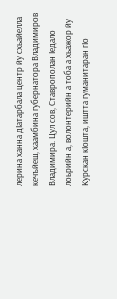лерина ханна дӀатарбала центр йу схьайелла кечъйеш, хаамбина губернатора Владимиров Владимира. Цул сов, Ставрополан Ӏедало лоьрийн а, волонтерийн а тоба а хьажор йу Курскан кӀошта, иштта гуманитаран гӀо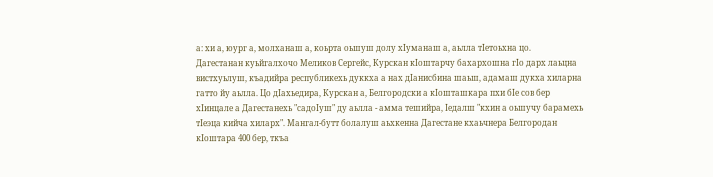а: хи а, юург а, молханаш а, коьрта оьшуш долу хӀуманаш а, аьлла тӀетоьхна цо.
Дагестанан куьйгалхочо Меликов Сергейс, Курскан кӀоштарчу бахархошна гӀо дарх лаьцна вистхуьлуш, къадийра республикехь дуккха а нах дIанисбина шаьш, адамаш дукха хиларна гатто йу аьлла. Цо дӀахьедира, Курскан а, Белгородски а кӀошташкара пхи бӀе сов бер хӀинцале а Дагестанехь "садоӀуш" ду аьлла - амма тешийра, Ӏедалш "кхин а оьшучу барамехь тӀеэца кийча хиларх". Мангал-бутт болалуш аьхкенна Дагестане кхаьчнера Белгородан кӀоштара 400 бер, ткъа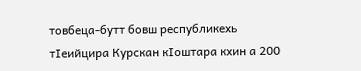товбеца-бутт бовш республикехь тӀеийцира Курскан кӀоштара кхин а 200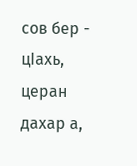сов бер - цӀахь, церан дахар а,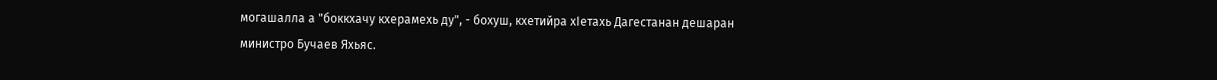могашалла а "боккхачу кхерамехь ду", - бохуш, кхетийра хӀетахь Дагестанан дешаран министро Бучаев Яхьяс.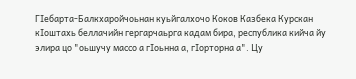ГӀебарта-Балкхаройчоьнан куьйгалхочо Коков Казбека Курскан кӀоштахь беллачийн гергарчаьрга кадам бира, республика кийча йу элира цо "оьшучу массо а гӀоьнна а, гӀорторна а". Цу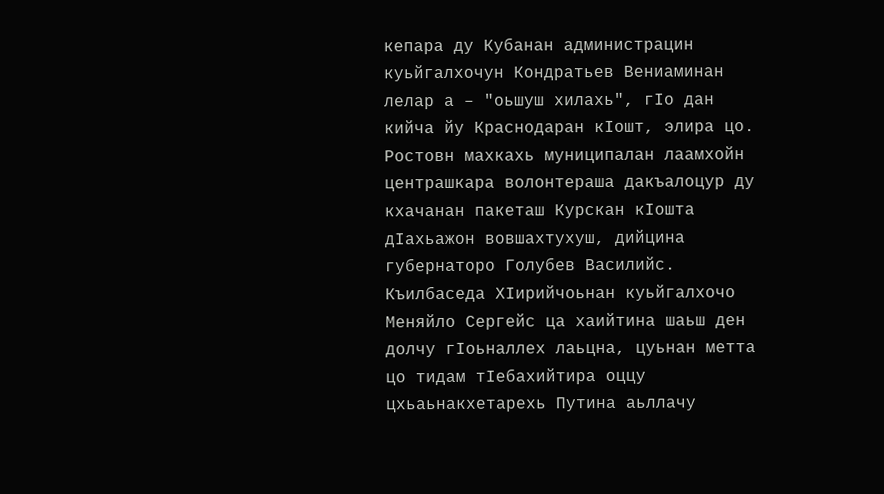кепара ду Кубанан администрацин куьйгалхочун Кондратьев Вениаминан лелар а – "оьшуш хилахь", гӀо дан кийча йу Краснодаран кӀошт, элира цо.
Ростовн махкахь муниципалан лаамхойн центрашкара волонтераша дакъалоцур ду кхачанан пакеташ Курскан кӀошта дӀахьажон вовшахтухуш, дийцина губернаторо Голубев Василийс.
Къилбаседа ХӀирийчоьнан куьйгалхочо Меняйло Сергейс ца хаийтина шаьш ден долчу гIоьналлех лаьцна, цуьнан метта цо тидам тӀебахийтира оццу цхьаьнакхетарехь Путина аьллачу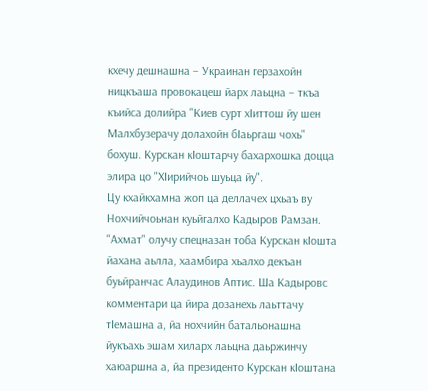кхечу дешнашна – Украинан герзахойн ницкъаша провокацеш йарх лаьцна – ткъа къийса долийра "Киев сурт хIиттош йу шен Малхбузерачу долахойн бӀаьргаш чохь" бохуш. Курскан кӀоштарчу бахархошка доцца элира цо "ХӀирийчоь шуьца йу".
Цу кхайкхамна жоп ца деллачех цхьаъ ву Нохчийчоьнан куьйгалхо Кадыров Рамзан. "Ахмат" олучу спецназан тоба Курскан кӀошта йахана аьлла, хаамбира хьалхо декъан буьйранчас Алаудинов Аптис. Ша Кадыровс комментари ца йира дозанехь лаьттачу тӀемашна а, йа нохчийн батальонашна йукъахь эшам хиларх лаьцна даьржинчу хаюаршна а, йа президенто Курскан кӀоштана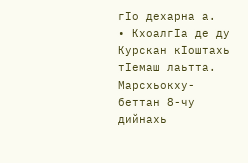гӀо дехарна а.
• КхоалгӀа де ду Курскан кӀоштахь тӀемаш лаьтта. Марсхьокху-беттан 8-чу дийнахь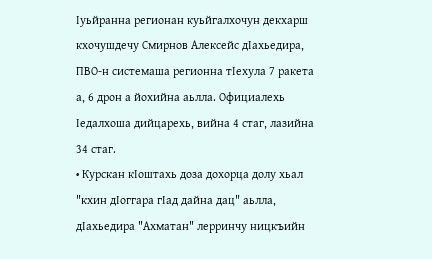Ӏуьйранна регионан куьйгалхочун декхарш кхочушдечу Смирнов Алексейс дӀахьедира, ПВО-н системаша регионна тӀехула 7 ракета а, 6 дрон а йохийна аьлла. Официалехь Ӏедалхоша дийцарехь, вийна 4 стаг, лазийна 34 стаг.
• Курскан кӀоштахь доза дохорца долу хьал "кхин дIоггара гIад дайна дац" аьлла, дӀахьедира "Ахматан" лерринчу ницкъийн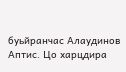буьйранчас Алаудинов Аптис. Цо харцдира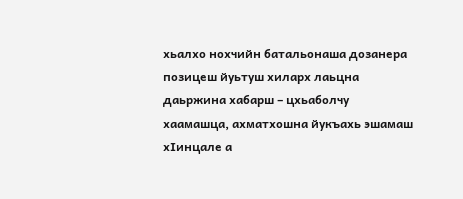хьалхо нохчийн батальонаша дозанера позицеш йуьтуш хиларх лаьцна даьржина хабарш – цхьаболчу хаамашца, ахматхошна йукъахь эшамаш хӀинцале а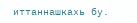иттаннашкахь бу.